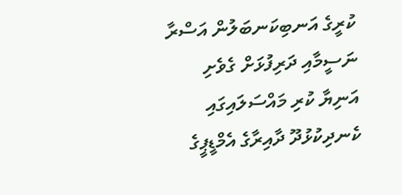ކުރީގެ އަނބިކަނބަލުން އަސްރާ ނަސީމާއި ދަރިފުޅަށް ގެވެށި އަނިޔާ ކުރި މައްސަލައިގައި ކެނދިކުޅުދޫ ދާއިރާގެ އެމްޑީޕީގެ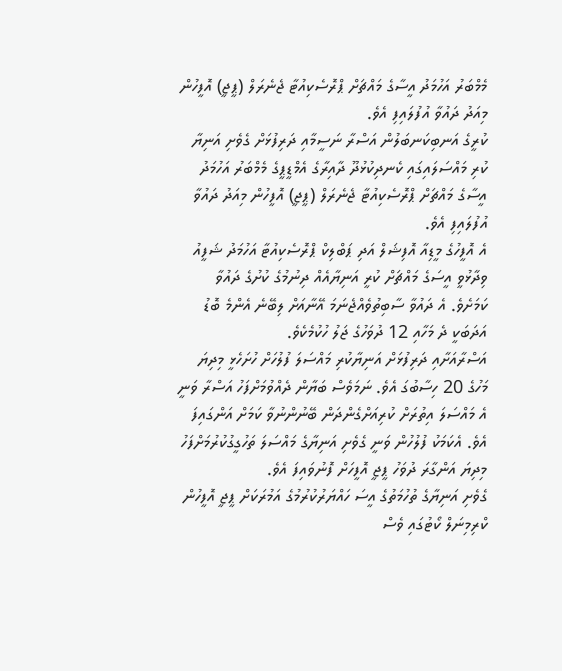މެމްބަރު އަހުމަދު އީސާގެ މައްޗަށް ޕްރޮސެކިއުޓާ ޖެނެރަލް (ޕީޖީ) އޮފީހުން މިއަދު ދައުވާ އުފުލައިފި އެވެ.
ކުރީގެ އަނބިކަނބަލުން އަސްރާ ނަސީމާއި ދަރިފުޅަށް ގެވެށި އަނިޔާ ކުރި މައްސަލައިގައި ކެނދިކުޅުދޫ ދާއިރާގެ އެމްޑީޕީގެ މެމްބަރު އަހުމަދު އީސާގެ މައްޗަށް ޕްރޮސެކިއުޓާ ޖެނެރަލް (ޕީޖީ) އޮފީހުން މިއަދު ދައުވާ އުފުލައިފި އެވެ.
އެ އޮފީހުގެ މީޑިއާ އޮފިޝަލް އަދި ޕަބްލިކް ޕްރޮސެކިއުޓާ އަހުމަދު ޝަފީއު ވިދާޅުވީ އީސަގެ މައްޗަށް ކުރީ އަނިޔާއެއް ދިނުމުގެ ކުށުގެ ދައުވާ ކަމަށެވެ. އެ ދައުވާ ސާބިތުވެއްޖެނަމަ އޭނާއަށް ލިބޭނެ އެންމެ ބޮޑު އަދަބަކީ ދެ މަހާއި 12 ދުވަހުގެ ޖަލު ހުކުމެކެވެ.
އަސްރާއަށާއި ދަރިފުޅަށް އަނިޔާކުރި މައްސަލަ ފުލުހަށް ހުށަހެޅީ މިދިޔަ މަހުގެ 20 ހިސާބުގަ އެވެ. ނަމަވެސް ބަޔާން ދެއްވުމަށްފަހު އަސްރާ ވަނީ އެ މައްސަލަ އިތުރަށް ކުރިއަށްގެންދަން ބޭނުންނުވާ ކަމަށް އަންގައިފަ އެވެ. އެކަމަކު ފުލުހުން ވަނީ ގެވެށި އަނިޔާގެ މައްސަލަ ތަހުގީގުކުރުމަށްފަހު މިދިޔަ އަންގާރަ ދުވަހު ޕީޖީ އޮފީހަށް ފޮނުވައިފަ އެވެ.
ގެވެށި އަނިޔާގެ ތުހުމަތުގެ އީސަ ހައްޔަރުކުރުމުގެ އަމުރަކަށް ޕީޖީ އޮފީހުން ކްރިމިނަލް ކޯޓުގައި ވެސް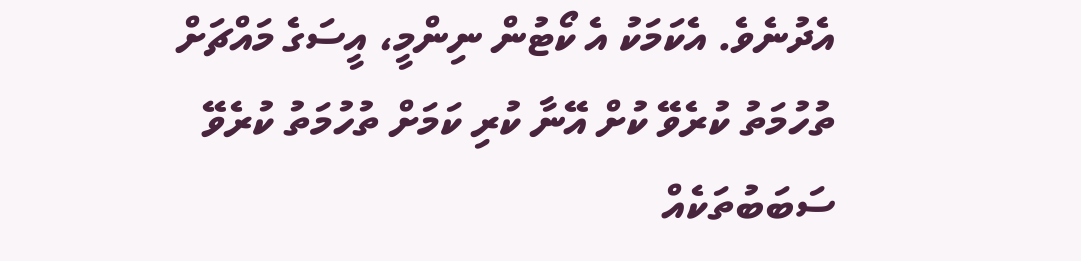އެދުނެވެ. އެކަމަކު އެ ކޯޓުން ނިންމީ، އީސަގެ މައްޗަށް ތުހުމަތު ކުރެވޭ ކުށް އޭނާ ކުރި ކަމަށް ތުހުމަތު ކުރެވޭ ސަބަބުތަކެއް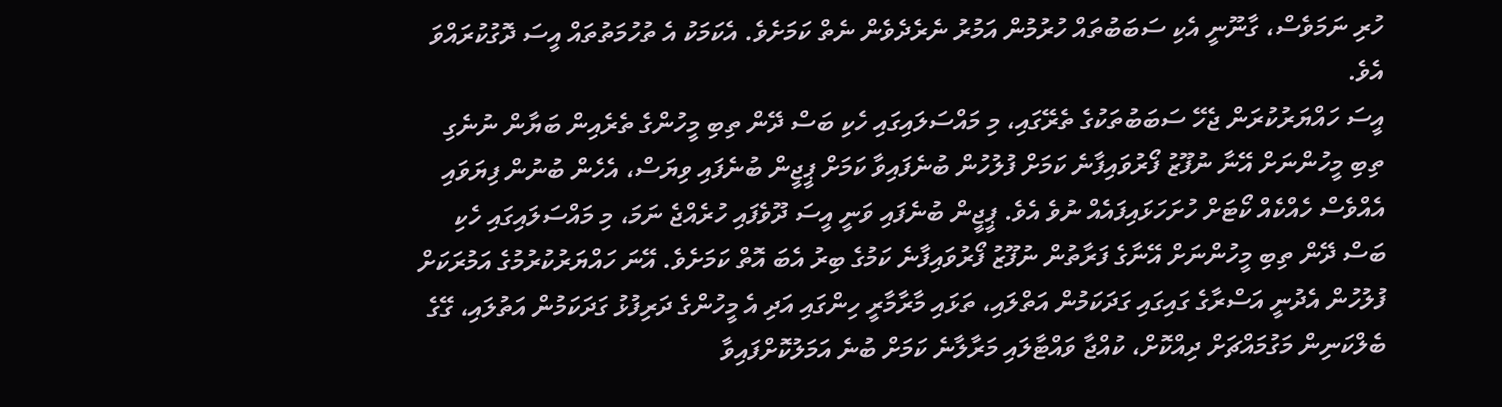ހުރި ނަމަވެސް، ގާނޫނީ އެކި ސަބަބުތައް ހުރުމުން އަމުރު ނެރެދެވެން ނެތް ކަމަށެވެ. އެކަމަކު އެ ތުހުމަތުތައް އީސަ ދޮގުކުރައްވަ އެވެ.
އީސަ ހައްޔަރުކުރަން ޖެހޭ ސަބަބުތަކުގެ ތެރޭގައި، މި މައްސަލައިގައި ހެކި ބަސް ދޭން ތިބި މީހުންގެ ތެރެއިން ބަޔާން ނުނެގި ތިބި މީހުންނަށް އޭނާ ނުފޫޒު ފޯރުވައިފާނެ ކަމަށް ފުލުހުން ބުނެފައިވާ ކަމަށް ޕީޖީން ބުނެފައި ވިޔަސް، އެހެން ބުނުން ފިޔަވައި އެއްވެސް ހެއްކެއް ކޯޓަށް ހުށަހަޅައިފައެއް ނުވެ އެވެ. ޕީޖީން ބުނެފައި ވަނީ އީސަ ދޫވެފައި ހުރެއްޖެ ނަމަ، މި މައްސަލައިގައި ހެކި ބަސް ދޭން ތިބި މީހުންނަށް އޭނާގެ ފަރާތުން ނުފޫޒު ފޯރުވައިފާނެ ކަމުގެ ބިރު އެބަ އޮތް ކަމަށެވެ. އޭނަ ހައްޔަރުކުރުމުގެ އަމުރަކަށް ފުލުހުން އެދުނީ އަސްރާގެ ގައިގައި ގަދަކަމުން އަތްލައި، ތަޅައި މާރާމާރީ ހިންގައި އަދި އެ މީހުންގެ ދަރިފުޅު ގަދަކަމުން އަތުލައި، ގޭގެ ބެލްކަނިން މަގުމައްޗަށް ދިއްކޮށް، ކުއްޖާ ވައްޓާލައި މަރާލާނެ ކަމަށް ބުނެ އަމަލުކޮށްފައިވާ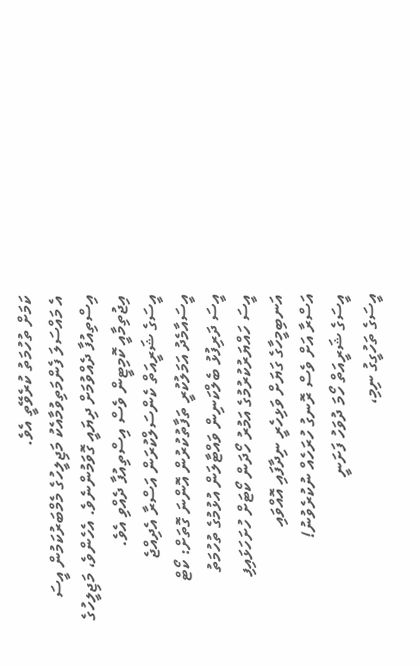ކަމަށް ތުހުމަތު ކުރެވޭތީ އެވެ.
އެ މައްސަލަ ފެންމަތިވުމާއެކު މަޖިލީހުގެ މެމްބަރުކަމުން އީސަ އިސްތިއުފާ ދެއްވުމަށް ދިޔައީ ގޮވަމުންނެވެ. އެހެންވެ، މަޖިލީހުގެ އިޖުތިމާއީ ކޮމިޓީން ވެސް އިސްތިއުފާ ދެއްވި އެވެ.
އީސަގެ ޝަރީއަތް ކެންސަލްކުރަން އަސްރާ އެދިއްޖެ
އީސައާމެދު އަމަލުކުރީ ތަފާތުކުރުން އޮންނަ ގޮތަށް: ކޯޓް
އީސަ ދަރިފުޅު ބެލްކަނިން ވައްޓާލަން އުޅުމުގެ ތުހުމަތު
އީސަ ހައްޔަރުކުރުމުގެ އަމުރު ހޯދަން ކޯޓަށް ހުށަހަޅައިފި
އަނބިމީހާގެ ގަޔަށް ވަޅިހެރީ ނިދާފައި އޮއްވައި
އަސްރާ އަށް ވެސް ރޮނގު ހުރަހެއް ނުކުރެވުނު!
އީސަގެ ޝަރީއަތް ހޯމަ ދުވަހު ފަށަނީ
އީސަގެ ތަހުގީގު ނިމި،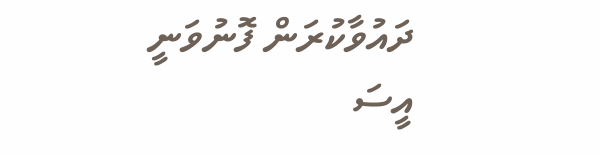ދައުވާކުރަން ފޮނުވަނީ
އީސަ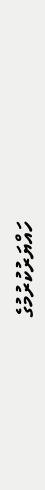ހައްޔަރުކުރުމުގެ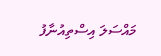މައްސަލަ އިސްތިއުނާފު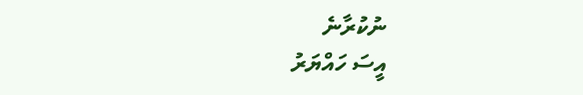ނުކުރާނެ
އީސަ ހައްޔަރު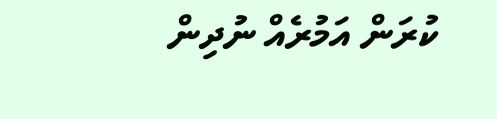ކުރަން އަމުރެއް ނުދިން